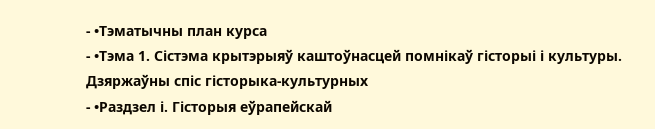- •Тэматычны план курса
- •Тэма 1. Сістэма крытэрыяў каштоўнасцей помнікаў гісторыі і культуры. Дзяржаўны спіс гісторыка-культурных
- •Раздзел і. Гісторыя еўрапейскай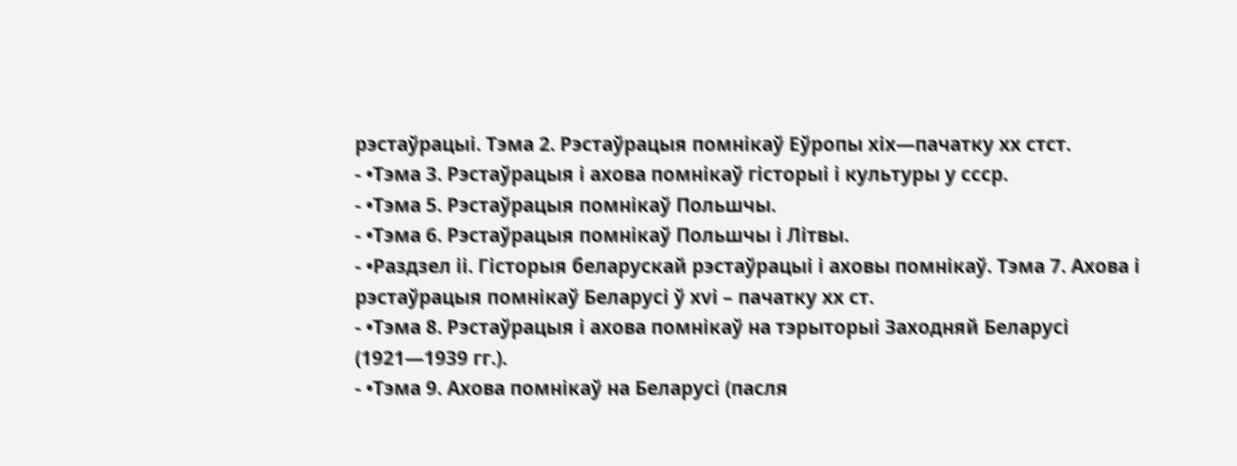рэстаўрацыі. Тэма 2. Рэстаўрацыя помнікаў Еўропы хіх—пачатку хх стст.
- •Тэма 3. Рэстаўрацыя і ахова помнікаў гісторыі і культуры у ссср.
- •Тэма 5. Рэстаўрацыя помнікаў Польшчы.
- •Тэма 6. Рэстаўрацыя помнікаў Польшчы і Літвы.
- •Раздзел іі. Гісторыя беларускай рэстаўрацыі і аховы помнікаў. Тэма 7. Ахова і рэстаўрацыя помнікаў Беларусі ў хvі – пачатку хх ст.
- •Тэма 8. Рэстаўрацыя і ахова помнікаў на тэрыторыі Заходняй Беларусі (1921—1939 гг.).
- •Тэма 9. Ахова помнікаў на Беларусі (пасля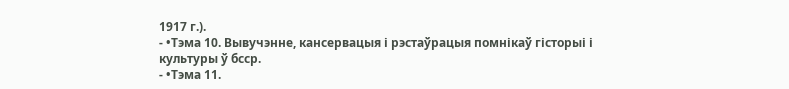1917 г.).
- •Тэма 10. Вывучэнне, кансервацыя і рэстаўрацыя помнікаў гісторыі і культуры ў бсср.
- •Тэма 11.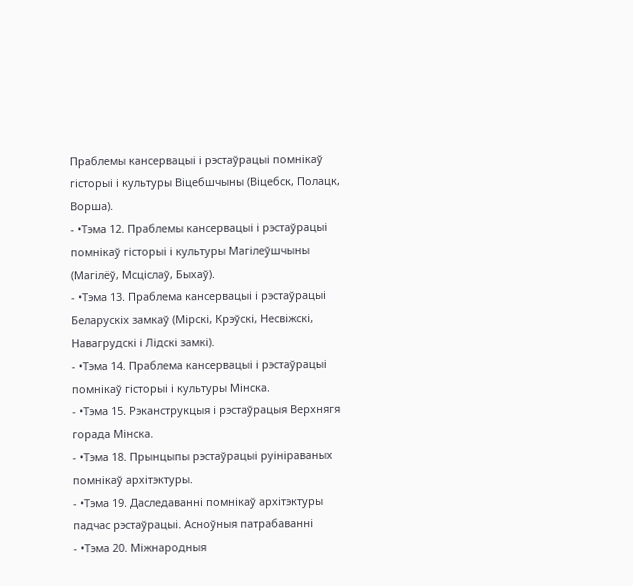Праблемы кансервацыі і рэстаўрацыі помнікаў гісторыі і культуры Віцебшчыны (Віцебск, Полацк, Ворша).
- •Тэма 12. Праблемы кансервацыі і рэстаўрацыі помнікаў гісторыі і культуры Магілеўшчыны (Магілёў, Мсціслаў, Быхаў).
- •Тэма 13. Праблема кансервацыі і рэстаўрацыі Беларускіх замкаў (Мірскі, Крэўскі, Несвіжскі, Навагрудскі і Лідскі замкі).
- •Тэма 14. Праблема кансервацыі і рэстаўрацыі помнікаў гісторыі і культуры Мінска.
- •Тэма 15. Рэканструкцыя і рэстаўрацыя Верхнягя горада Мінска.
- •Тэма 18. Прынцыпы рэстаўрацыі руініраваных помнікаў архітэктуры.
- •Тэма 19. Даследаванні помнікаў архітэктуры падчас рэстаўрацыі. Асноўныя патрабаванні
- •Тэма 20. Міжнародныя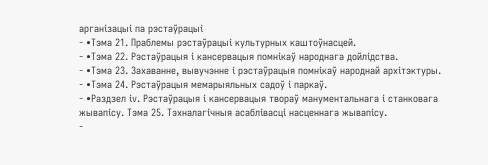арганізацыі па рэстаўрацыі
- •Тэма 21. Праблемы рэстаўрацыі культурных каштоўнасцей.
- •Тэма 22. Рэстаўрацыя і кансервацыя помнікаў народнага дойлідства.
- •Тэма 23. Захаванне, вывучэнне і рэстаўрацыя помнікаў народнай архітэктуры.
- •Тэма 24. Рэстаўрацыя мемарыяльных садоў і паркаў.
- •Раздзел іv. Рэстаўрацыя і кансервацыя твораў манументальнага і станковага жывапісу. Тэма 25. Тэхналагічныя асаблівасці насценнага жывапісу.
-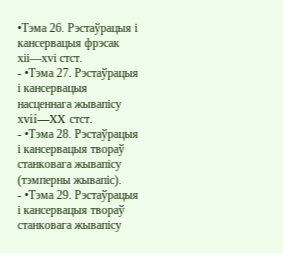•Тэма 26. Рэстаўрацыя і кансервацыя фрэсак хіі—хvі стст.
- •Тэма 27. Рэстаўрацыя і кансервацыя насценнага жывапісу хvii—XX стст.
- •Тэма 28. Рэстаўрацыя і кансервацыя твораў станковага жывапісу (тэмперны жывапіс).
- •Тэма 29. Рэстаўрацыя і кансервацыя твораў станковага жывапісу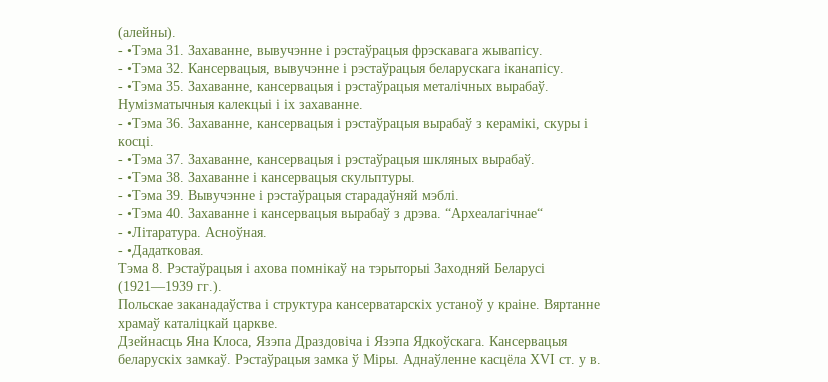(алейны).
- •Тэма 31. Захаванне, вывучэнне і рэстаўрацыя фрэскавага жывапісу.
- •Тэма 32. Кансервацыя, вывучэнне і рэстаўрацыя беларускага іканапісу.
- •Тэма 35. Захаванне, кансервацыя і рэстаўрацыя металічных вырабаў. Нумізматычныя калекцыі і іх захаванне.
- •Тэма 36. Захаванне, кансервацыя і рэстаўрацыя вырабаў з керамікі, скуры і косці.
- •Тэма 37. Захаванне, кансервацыя і рэстаўрацыя шкляных вырабаў.
- •Тэма 38. Захаванне і кансервацыя скульптуры.
- •Тэма 39. Вывучэнне і рэстаўрацыя старадаўняй мэблі.
- •Тэма 40. Захаванне і кансервацыя вырабаў з дрэва. “Археалагічнае“
- •Літаратура. Асноўная.
- •Дадатковая.
Тэма 8. Рэстаўрацыя і ахова помнікаў на тэрыторыі Заходняй Беларусі (1921—1939 гг.).
Польскае заканадаўства і структура кансерватарскіх устаноў у краіне. Вяртанне храмаў каталіцкай царкве.
Дзейнасць Яна Клоса, Язэпа Драздовіча і Язэпа Ядкоўскага. Кансервацыя беларускіх замкаў. Рэстаўрацыя замка ў Міры. Аднаўленне касцёла ХVІ ст. у в.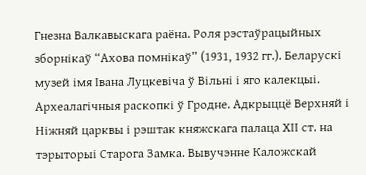Гнезна Валкавыскага раёна. Роля рэстаўрацыйных зборнікаў “Ахова помнікаў” (1931, 1932 гг.). Беларускі музей імя Івана Луцкевіча ў Вільні і яго калекцыі.
Археалагічныя раскопкі ў Гродне. Адкрыццё Верхняй і Ніжняй царквы і рэштак княжскага палаца ХІІ ст. на тэрыторыі Старога Замка. Вывучэнне Каложскай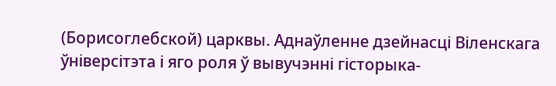(Борисоглебской) царквы. Аднаўленне дзейнасці Віленскага ўніверсітэта і яго роля ў вывучэнні гісторыка-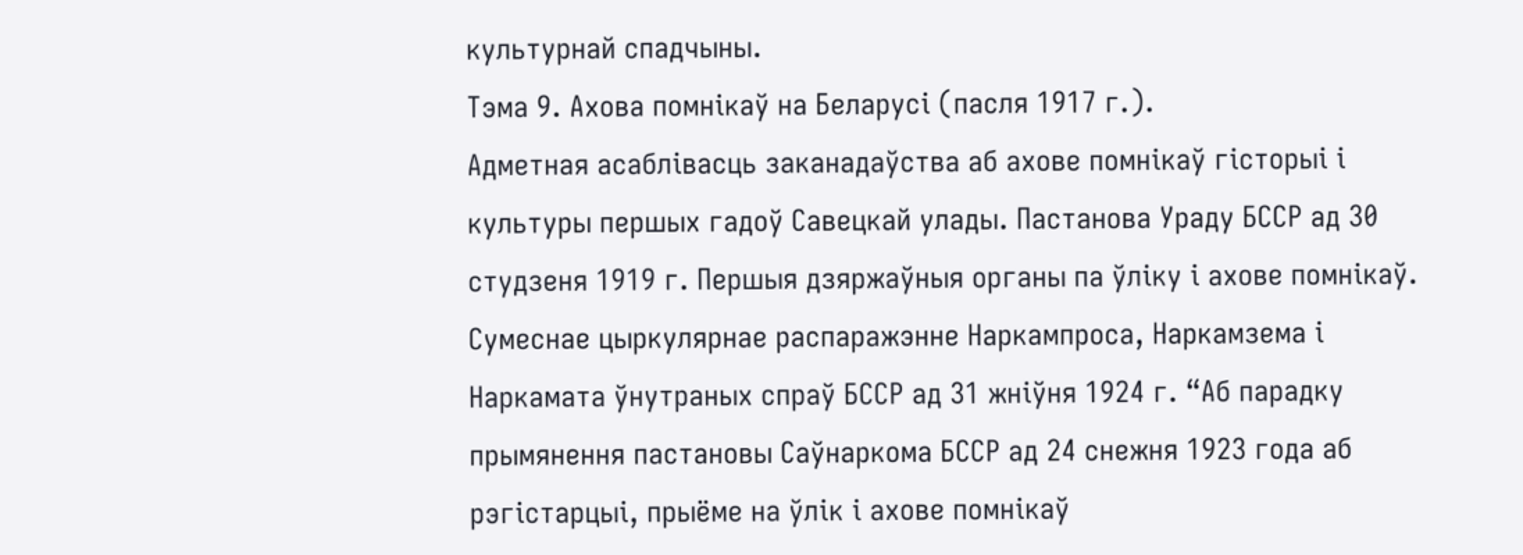культурнай спадчыны.
Тэма 9. Ахова помнікаў на Беларусі (пасля 1917 г.).
Адметная асаблівасць заканадаўства аб ахове помнікаў гісторыі і культуры першых гадоў Савецкай улады. Пастанова Ураду БССР ад 30 студзеня 1919 г. Першыя дзяржаўныя органы па ўліку і ахове помнікаў.
Сумеснае цыркулярнае распаражэнне Наркампроса, Наркамзема і Наркамата ўнутраных спраў БССР ад 31 жніўня 1924 г. “Аб парадку прымянення пастановы Саўнаркома БССР ад 24 снежня 1923 года аб рэгістарцыі, прыёме на ўлік і ахове помнікаў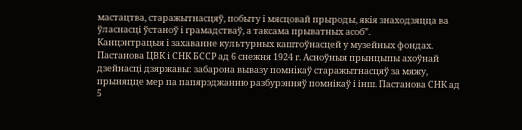мастацтва, старажытнасцяў, побыту і мясцовай прыроды, якія знаходзяцца ва ўласнасці ўстаноў і грамадстваў, а таксама прыватных асоб”.
Канцэнтрацыя і захаванне культурных каштоўнасцей у музейных фондах. Пастанова ЦВК і СНК БССР ад 6 снежня 1924 г. Асноўныя прынцыпы ахоўнай дзейнасці дзяржавы: забарона вывазу помнікаў старажытнасцяў за мяжу, прыняцце мер па папярэджанню разбурэнняў помнікаў і інш. Пастанова СНК ад 5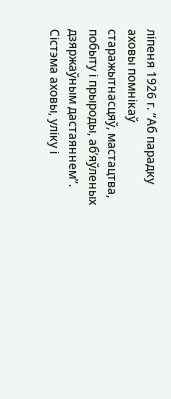ліпеня 1926 г. “Аб парадку аховы помнікаў старажытнасцяў, мастацтва, побыту і прыроды, аб’яўленых дзяржаўным дастаяннем”.
Сістэма аховы, уліку і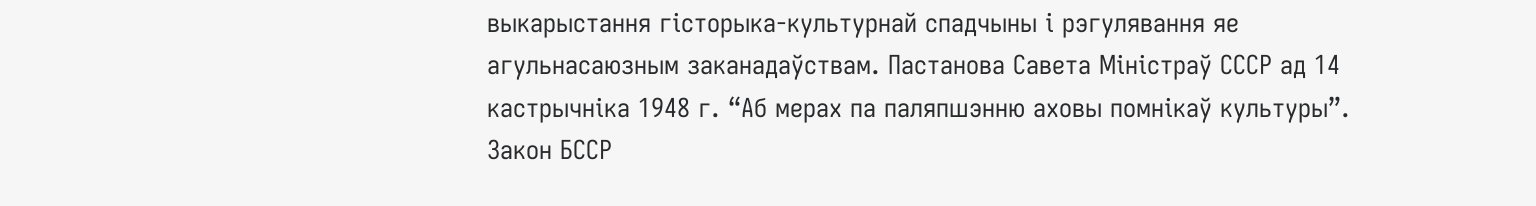выкарыстання гісторыка-культурнай спадчыны і рэгулявання яе агульнасаюзным заканадаўствам. Пастанова Савета Міністраў СССР ад 14 кастрычніка 1948 г. “Аб мерах па паляпшэнню аховы помнікаў культуры”.
Закон БССР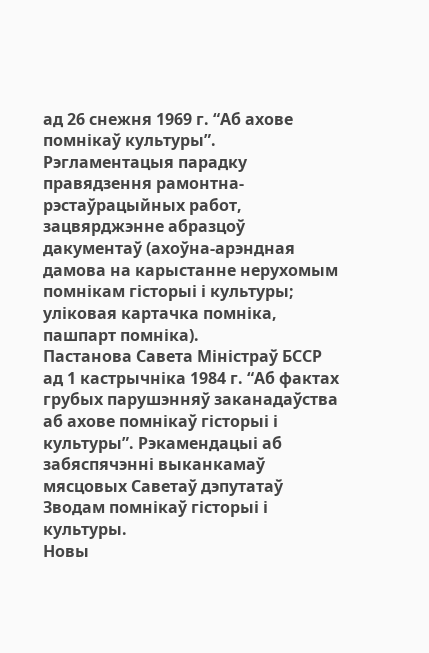ад 26 снежня 1969 г. “Аб ахове помнікаў культуры”. Рэгламентацыя парадку правядзення рамонтна-рэстаўрацыйных работ, зацвярджэнне абразцоў дакументаў (ахоўна-арэндная дамова на карыстанне нерухомым помнікам гісторыі і культуры; уліковая картачка помніка, пашпарт помніка).
Пастанова Савета Міністраў БССР ад 1 кастрычніка 1984 г. “Аб фактах грубых парушэнняў заканадаўства аб ахове помнікаў гісторыі і культуры”. Рэкамендацыі аб забяспячэнні выканкамаў мясцовых Саветаў дэпутатаў Зводам помнікаў гісторыі і культуры.
Новы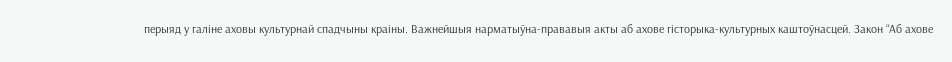перыяд у галіне аховы культурнай спадчыны краіны. Важнейшыя нарматыўна-прававыя акты аб ахове гісторыка-культурных каштоўнасцей. Закон “Аб ахове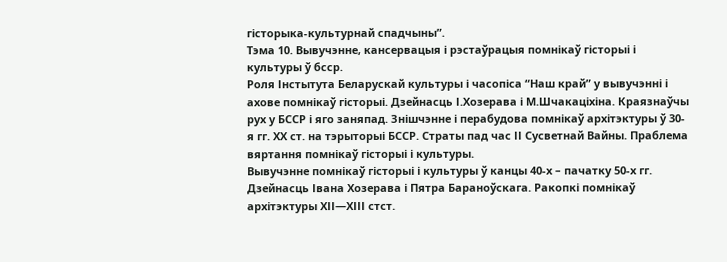гісторыка-культурнай спадчыны”.
Тэма 10. Вывучэнне, кансервацыя і рэстаўрацыя помнікаў гісторыі і культуры ў бсср.
Роля Інстытута Беларускай культуры і часопіса “Наш край” у вывучэнні і ахове помнікаў гісторыі. Дзейнасць І.Хозерава і М.Шчакаціхіна. Краязнаўчы рух у БССР і яго заняпад. Знішчэнне і перабудова помнікаў архітэктуры ў 30-я гг. ХХ ст. на тэрыторыі БССР. Страты пад час ІІ Сусветнай Вайны. Праблема вяртання помнікаў гісторыі і культуры.
Вывучэнне помнікаў гісторыі і культуры ў канцы 40-х – пачатку 50-х гг. Дзейнасць Івана Хозерава і Пятра Бараноўскага. Ракопкі помнікаў архітэктуры ХІІ—ХІІІ стст.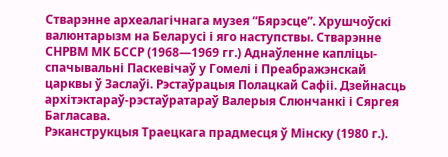Стварэнне археалагічнага музея “Бярэсце”. Хрушчоўскі валюнтарызм на Беларусі і яго наступствы. Стварэнне СНРВМ МК БССР (1968—1969 гг.) Аднаўленне капліцы-спачывальні Паскевічаў у Гомелі і Преабражэнскай царквы ў Заслаўі. Рэстаўрацыя Полацкай Сафіі. Дзейнасць архітэктараў-рэстаўратараў Валерыя Слюнчанкі і Сяргея Багласава.
Рэканструкцыя Траецкага прадмесця ў Мінску (1980 г.).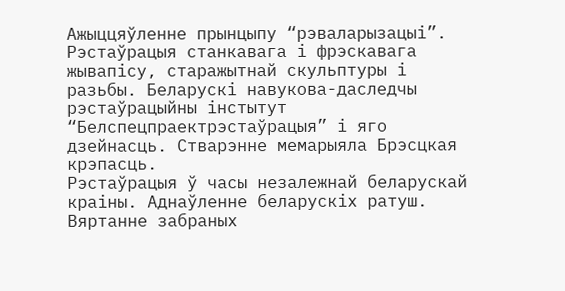Ажыццяўленне прынцыпу “рэваларызацыі”. Рэстаўрацыя станкавага і фрэскавага жывапісу, старажытнай скульптуры і разьбы. Беларускі навукова-даследчы рэстаўрацыйны інстытут “Белспецпраектрэстаўрацыя” і яго дзейнасць. Стварэнне мемарыяла Брэсцкая крэпасць.
Рэстаўрацыя ў часы незалежнай беларускай краіны. Аднаўленне беларускіх ратуш. Вяртанне забраных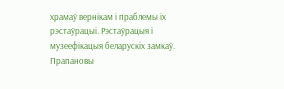храмаў вернікам і праблемы іх рэстаўрацыі. Рэстаўрацыя і музеефікацыя беларускіх замкаў.
Прапановы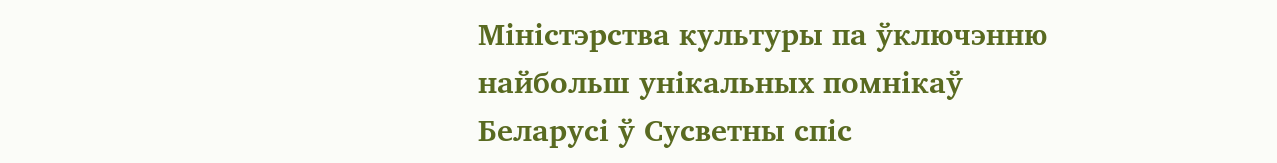Міністэрства культуры па ўключэнню найбольш унікальных помнікаў Беларусі ў Сусветны спіс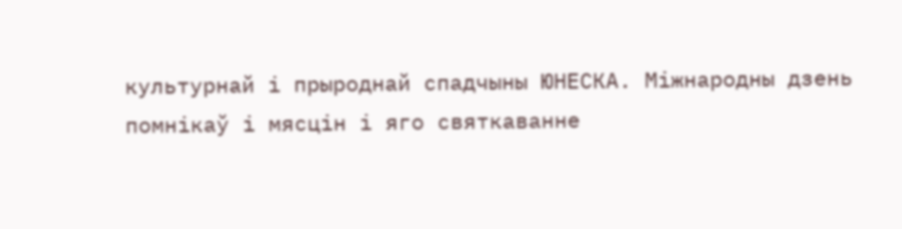культурнай і прыроднай спадчыны ЮНЕСКА. Міжнародны дзень помнікаў і мясцін і яго святкаванне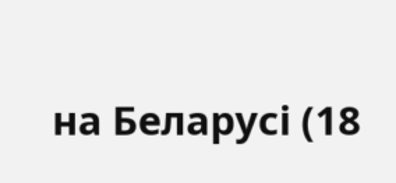на Беларусі (18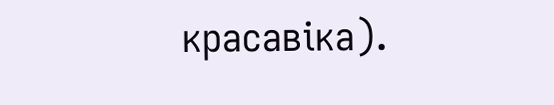красавіка).